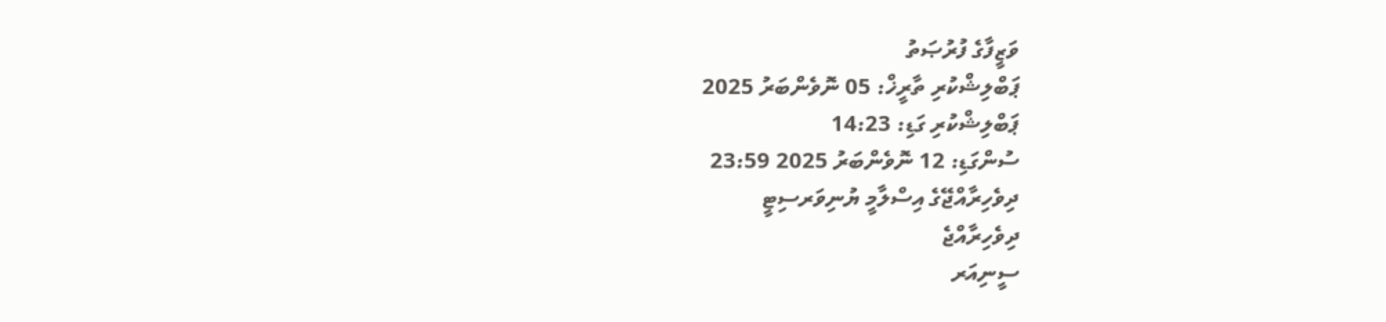ވަޒީފާގެ ފުރުޞަތު
ޕަބްލިޝްކުރި ތާރީޚް: 05 ނޮވެންބަރު 2025
ޕަބްލިޝްކުރި ގަޑި: 14:23
ސުންގަޑި: 12 ނޮވެންބަރު 2025 23:59
ދިވެހިރާއްޖޭގެ އިސްލާމީ ޔުނިވަރސިޓީ
ދިވެހިރާއްޖެ
ސީނިއަރ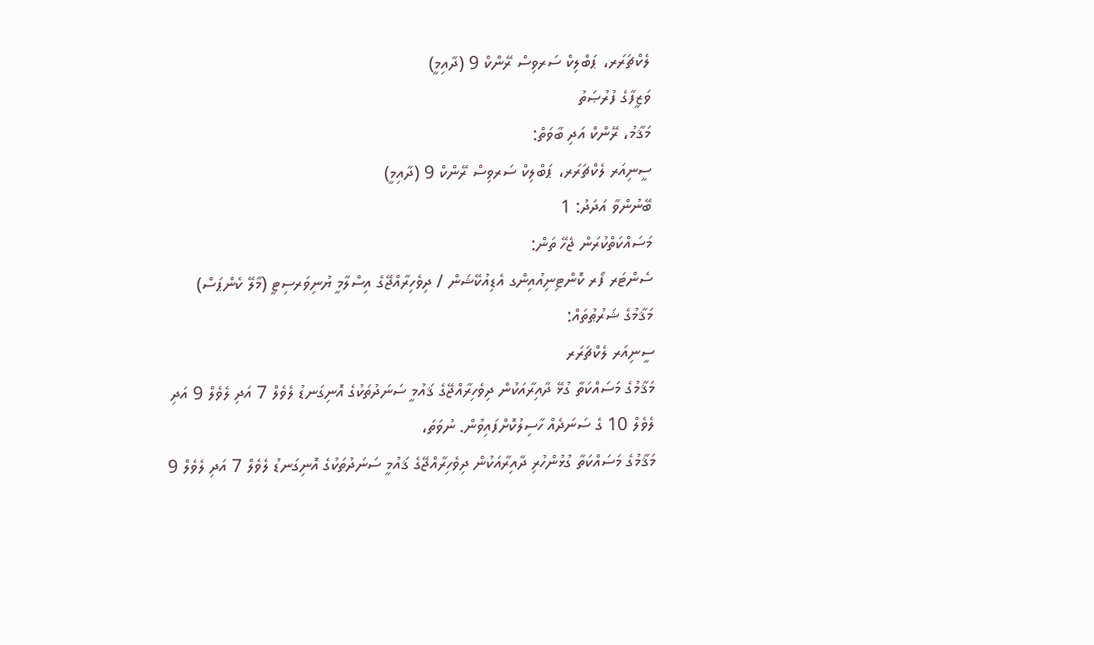ލެކްޗަރަރ، ޕަބްލިކް ސަރވިސް ރޭންކް 9 (ދާއިމީ)
ވަޒީފާގެ ފުރުޞަތު
މަޤާމު، ރޭންކް އަދި ބާވަތް:
ސީނިއަރ ލެކްޗަރަރ، ޕަބްލިކް ސަރވިސް ރޭންކް 9 (ދާއިމީ)
ބޭނުންވާ އަދަދު: 1
މަސައްކަތްކުރަން ޖެހޭ ތަން:
ސެންޓަރ ފޯރ ކޮންޓިނިއުއިންގ އެޑިއުކޭޝަން / ދިވެހިރާއްޖޭގެ އިސްލާމީ ޔުނިވަރސިޓީ (މާލޭ ކެންޕަސް)
މަޤާމުގެ ޝަރުޠުތައް:
ސީނިއަރ ލެކްޗަރަރ
މަޤާމުގެ މަސައްކަތާ ގުޅޭ ދާއިރާއަކުން ދިވެހިރާއްޖޭގެ ޤައުމީ ސަނަދުތަކުގެ އޮނިގަނޑު ލެވެލް 7 އަދި ލެވެލް 9 އަދި ލެވެލް 10 ގެ ސަނަދެއް ހާސިލުކޮށްފައިވުން. ނުވަތަ،
މަޤާމުގެ މަސައްކަތާ ގުޅުންހުރި ދާއިރާއަކުން ދިވެހިރާއްޖޭގެ ޤައުމީ ސަނަދުތަކުގެ އޮނިގަނޑު ލެވެލް 7 އަދި ލެވެލް 9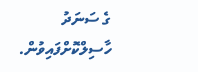ގެ ސަނަދު ހާސިލްކޮށްފައިވުން.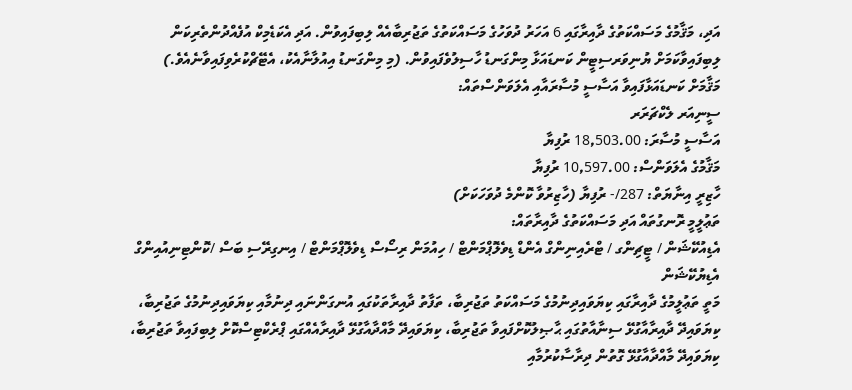އަދި، މަޤާމުގެ މަސައްކަތުގެ ދާއިރާގައި 6 އަހަރު ދުވަހުގެ މަސައްކަތުގެ ތަޖުރިބާއެއް ލިބިފައިވުން. އަދި އެކަޑެމިކް އުފެއްދުންތެރިކަން ލިބިފައިވާކަމަށް ޔުނިވަރސިޓީން ކަނޑައަޅާ މިންގަނޑު ހާސިލުވެފައިވުން. (މި މިންގަނޑު އިއުލާނާއެކު، އެޓޭޗްކުރެވިފައިވާނެއެވެ.)
މަޤާމަށް ކަނޑައަޅާފައިވާ އަސާސީ މުސާރައާއި އެލަވަންސްތައް:
ސީނިއަރ ލެކްޗަރަރ
އަސާސީ މުސާރަ: 18,503.00 ރުފިޔާ
މަޤާމުގެ އެލަވަންސް: 10,597.00 ރުފިޔާ
ހާޒިރީ އިނާޔަތް: 287/- ރުފިޔާ (ހާޒިރުވާ ކޮންމެ ދުވަހަކަށް)
ތަޢުލީމީ ރޮނގުތައް އަދި މަސައްކަތުގެ ދާއިރާތައް:
އެޑިއުކޭޝަން / ޓީޗިންގ / ޓްރެއިނިންގް އެންޑް ޑިވެލޮޕްމަންޓް / ހިއުމަން ރިސޯސް ޑިވެލޮޕްމަންޓް / އިނގިރޭސި ބަސް /ކޮންޓިނިއުއިންގް އެޑިޔުކޭޝަން
މަތީ ތަޢުލީމުގެ ދާއިރާގައި ކިޔަވައިދިނުމުގެ މަސައްކަތު ތަޖުރިބާ، ތަފާތު ދާއިރާތަކުގައި އުނގަންނައި ދިނުމާއި ކިޔަވައިދިނުމުގެ ތަޖުރިބާ، ކިޔަވައިދޭ ދާއިރާއާގުޅޭ ސިނާއާތުގައި ޙާޞިލުކޮށްފައިވާ ތަޖުރިބާ، ކިޔަވައިދޭ މާއްދާއާގުޅޭ ދާއިރާއެއްގައި ޕްރެކްޓިސްކޮށް ލިބިފައިވާ ތަޖުރިބާ، ކިޔަވައިދޭ މާއްދާއާގުޅޭ ގޮތުން ދިރާސާކުރުމާއި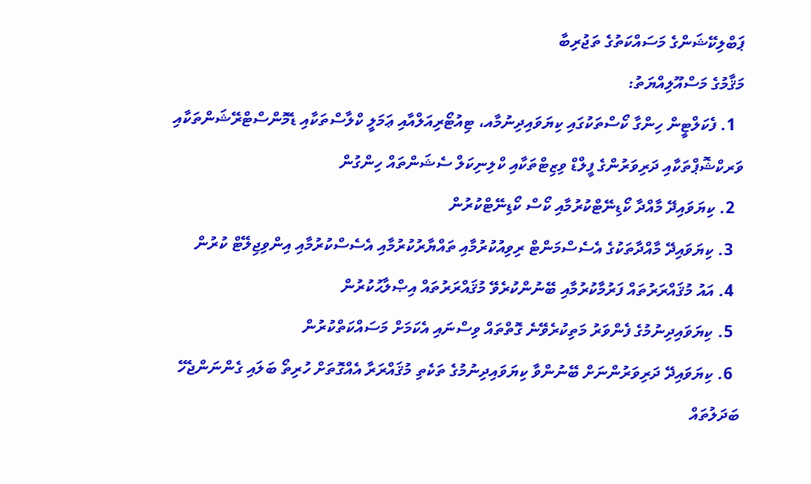ޕަބްލިކޭޝަންގެ މަސައްކަތުގެ ތަޖުރިބާ
މަޤާމުގެ މަސްއޫލިއްޔަތު:
  1. ފެކަލްޓީން ހިންގާ ކޯސްތަކުގައި ކިޔަވައިދިނުމާއ، ޓިއުޓޯރިއަލްއާއި ޢަމަލީ ކްލާސްތަކާއި ޑެމޮންސްޓްރޭޝަންތަކާއި ވަރކްޝޮޕްތަކާއި ދަރިވަރުންގެ ފީލްޑް ވިޒިޓްތަކާއި ކްލިނިކަލް ސެޝަންތައް ހިންގުން
  2. ކިޔަވައިދޭ މާއްދާ ކޯޑިނޭޓްކުރުމާއި ކޯސް ކޯޑިނޭޓްކުރުން
  3. ކިޔަވައިދޭ މާއްދާތަކުގެ އެސެސްމަންޓް ރިވިއުކުރުމާއި ތައްޔާރުކުރުމާއި އެސެސްކުރުމާއި އިންވިޖިލޭޓް ކުރުން
  4. އައު މުޤައްރަރުތައް ފަރުމާކުރުމާއި ބޭނުންކުރެވޭ މުޤައްރަރުތައް އިޞްލާޙުކުރުން
  5. ކިޔަވައިދިނުމުގެ ފެންވަރު މަތިކުރެވޭނެ ގޮތްތައް ވިސްނައި އެކަމަށް މަސައްކަތްކުރުން
  6. ކިޔަވައިދޭ ދަރިވަރުންނަށް ބޭނުންވާ ކިޔަވައިދިނުމުގެ ތަކެތި މުޤައްރަރާ އެއްގޮތަށް ހުރިތޯ ބަލައި ގެންނަންޖެހޭ ބަދަލުތައް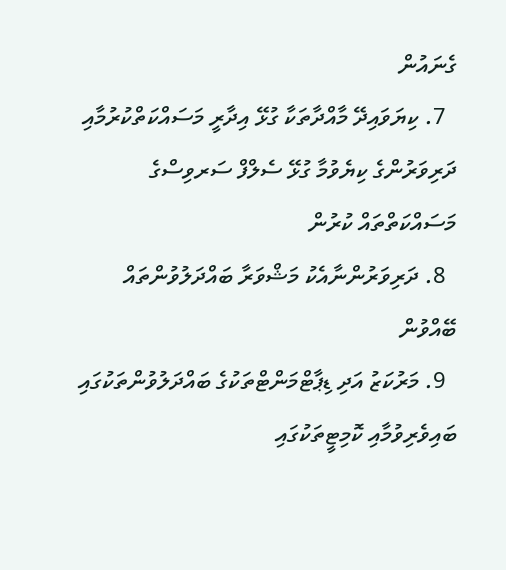ގެނައުން
  7. ކިޔަވައިދޭ މާއްދާތަކާ ގުޅޭ އިދާރީ މަސައްކަތްކުރުމާއި ދަރިވަރުންގެ ކިޔެވުމާ ގުޅޭ ސެލްފް ސަރވިސްގެ މަސައްކަތްތައް ކުރުން
  8. ދަރިވަރުންނާއެކު މަޝްވަރާ ބައްދަލުވުންތައް ބޭއްވުން
  9. މަރުކަޒު އަދި ޑިޕާޓްމަންޓްތަކުގެ ބައްދަލުވުންތަކުގައި ބައިވެރިވުމާއި ކޮމިޓީތަކުގައި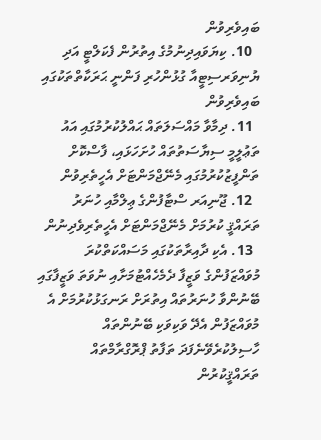ބައިވެރިވުން
  10. ކިޔަވައިދިނުމުގެ އިތުރުން ފެކަލްޓީ އަދި ޔުނިވަރސިޓީއާ ގުޅުންހުރި ފަންނީ ޙަރަކާތްތަކުގައި ބައިވެރިވުން
  11. ދިމާވާ މައްސަލަތައް ޙައްލުކުރުމުގައި އައު ތަޢުލީމީ ސިޔާސަތުތައް ހުށަހަޅައި، ފާސްކޮށް ތަންފީޒުކުރުމުގައި މެނޭޖްމަންޓަށް އެހީތެރިވުން
  12. ޖޫނިއަރ ސްޓާފުންގެ ޢިލްމާއި ހުނަރު ތަރައްޤީ ކުރުމަށް މެނޭޖްމަންޓަށް އެހީތެރިވެދިނުން
  13. އެކި ދާއިރާތަކުގައި މަސައްކަތްކުރަ މުވައްޒަފުންގެ ވަޒީފާ ދެމެހެއްޓުމަށާއި ނުވަތަ ވަޒީފާގައި ބޭނުންވާ ހުނަރުތައް އިތުރަށް ރަނގަޅުކުރުމަށް އެ މުވައްޒަފުން އެދޭ ވަކިވަކި ބޭނުންތައް ހާސިލުކުރެވޭނެފަދަ ތަފާތު ޕްރޮގްރާމްތައް ތަރައްޤީކުރުން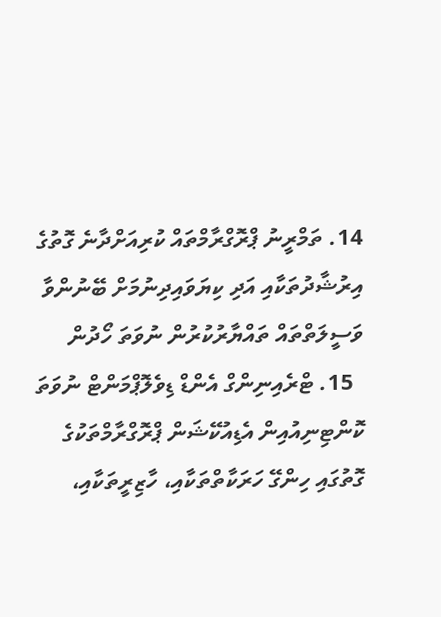14. ތަމްރީނު ޕްރޮގްރާމްތައް ކުރިއަށްދާނެ ގޮތުގެ އިރުޝާދުތަކާއި އަދި ކިޔަވައިދިނުމަށް ބޭނުންވާ ވަސީލަތްތައް ތައްޔާރުކުރުން ނުވަތަ ހޯދުން
  15. ޓްރެއިނިންގް އެންޑް ޑިވެލޮޕްމަންޓް ނުވަތަ ކޮންޓިނިއުއިން އެޑިއުކޭޝަން ޕްރޮގްރާމްތަކުގެ ގޮތުގައި ހިންގޭ ހަރަކާތްތަކާއި، ހާޒިރީތަކާއި،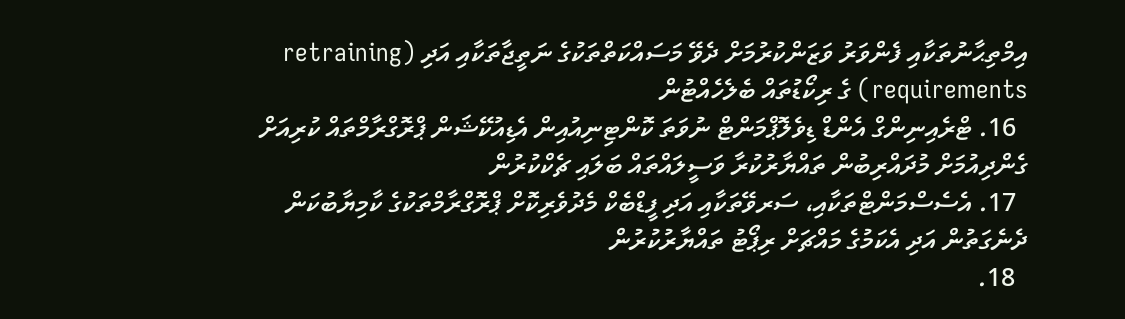އިމްތިޙާނުތަކާއި ފެންވަރު ވަޒަންކުރުމަށް ދެވޭ މަސައްކަތްތަކުގެ ނަތީޖާތަކާއި އަދި (retraining requirements) ގެ ރިކޯޑުތައް ބެލެހެއްޓުން
  16. ޓްރެއިނިންގް އެންޑް ޑިވެލޮޕްމަންޓް ނުވަތަ ކޮންޓިނިއުއިން އެޑިއުކޭޝަން ޕްރޮގްރާމްތައް ކުރިއަށް ގެންދިއުމަށް މުދައްރިބުން ތައްޔާރުކުރާ ވަސީލައްތައް ބަލައި ޗެކްކުރުން
  17. އެސެސްމަންޓްތަކާއި، ސަރވޭތަކާއި އަދި ފީޑްބެކް މެދުވެރިކޮށް ޕްރޮގްރާމްތަކުގެ ކާމިޔާބުކަން ދެނެގަތުން އަދި އެކަމުގެ މައްޗަށް ރިޕޯޓު ތައްޔާރުކުރުން
  18.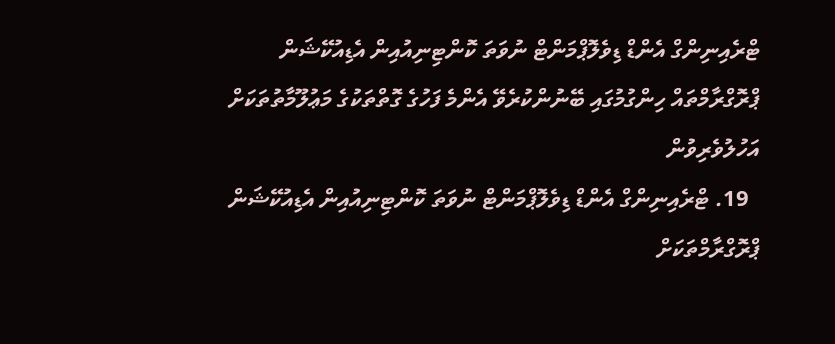ޓްރެއިނިންގް އެންޑް ޑިވެލޮޕްމަންޓް ނުވަތަ ކޮންޓިނިއުއިން އެޑިއުކޭޝަން ޕްރޮގްރާމްތައް ހިންގުމުގައި ބޭނުންކުރެވޭ އެންމެ ފަހުގެ ގޮތްތަކުގެ މަޢުލޫމާތުތަކަށް އަހުލުވެރިވުން
  19. ޓްރެއިނިންގް އެންޑް ޑިވެލޮޕްމަންޓް ނުވަތަ ކޮންޓިނިއުއިން އެޑިއުކޭޝަން ޕްރޮގްރާމްތަކަށް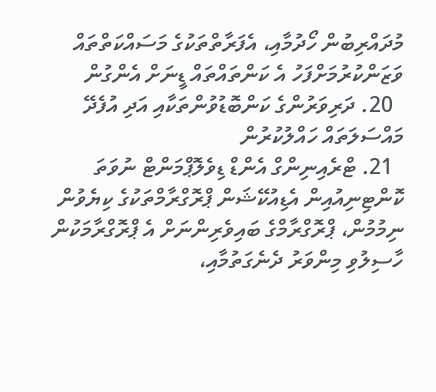މުދައްރިބުން ހޯދުމާއި، އެފަރާތްތަކުގެ މަސައްކަތްތައް ވަޒަންކުރުމަށްފަހު އެ ކަންތައްތައް ޑީނަށް އެންގުން
  20. ދަރިވަރުންގެ ކަންބޮޑުވުންތަކާއި އަދި އުފެދޭ މައްސަލަތައް ހައްލުކުރުން
  21. ޓްރެއިނިންގް އެންޑް ޑިވެލޮޕްމަންޓް ނުވަތަ ކޮންޓިނިއުއިން އެޑިއުކޭޝަން ޕްރޮގްރާމްތަކުގެ ކިޔެވުން ނިމުމުން، ޕްރޮގްރާމްގެ ބައިވެރިންނަށް އެ ޕްރޮގްރާމަކުން ހާސިލުވި މިންވަރު ދެނެގަތުމާއި،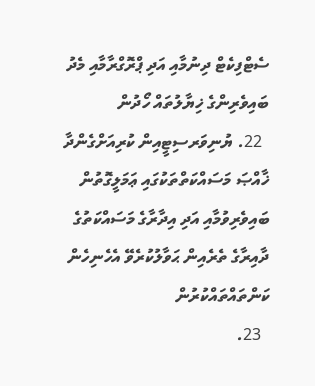ސެޓްފިކެޓް ދިނުމާއި އަދި ޕްރޮގްރާމާއި މެދު ބައިވެރިންގެ ޚިޔާލުތައް ހޯދުން
  22. ޔުނިވަރސިޓީއިން ކުރިއަށްގެންދާ ޚާއްޞަ މަސައްކަތްތަކުގައި ޢަމަލީގޮތުން ބައިވެރިވުމާއި އަދި އިދާރާގެ މަސައްކަތުގެ ދާއިރާގެ ތެރެއިން ޙަވާލުކުރެވޭ އެހެނިހެން ކަންތައްތައްކުރުން
  23.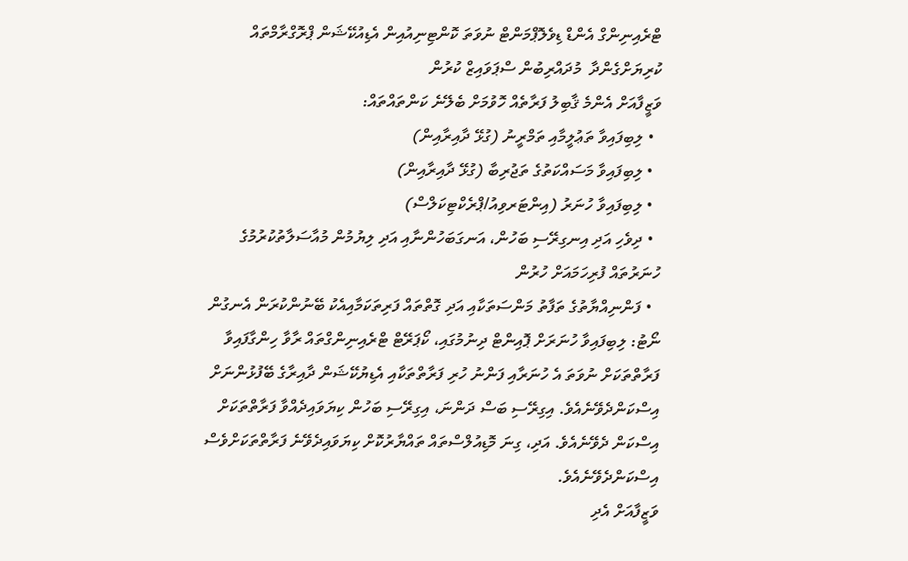ޓްރެއިނިންގް އެންޑް ޑިވެލޮޕްމަންޓް ނުވަތަ ކޮންޓިނިއުއިން އެޑިއުކޭޝަން ޕްރޮގްރާމްތައް ކުރިޔަށްގެންދާ  މުދައްރިބުން ސްޕަވައިޒް ކުރުން
ވަޒީފާއަށް އެންމެ ޤާބިލު ފަރާތެއް ހޮވުމަށް ބެލޭނެ ކަންތައްތައް:
  • ލިބިފައިވާ ތަޢުލީމާއި ތަމްރީނު (ގުޅޭ ދާއިރާއިން)
  • ލިބިފައިވާ މަސައްކަތުގެ ތަޖުރިބާ (ގުޅޭ ދާއިރާއިން)
  • ލިބިފައިވާ ހުނަރު (އިންޓަރވިއު/ޕްރެކްޓިކަލްސް)
  • ދިވެހި އަދި އިނގިރޭސި ބަހުން، އަނގަބަހުންނާއި އަދި ލިޔުމުން މުއާސަލާތުކުރުމުގެ ހުނަރުތައް ފުރިހަމައަށް ހުރުން
  • ފަންނިއްޔާތުގެ ތަފާތު މަންސަތަކާއި އަދި ގޮތްތައް ފަރިތަކަމާއިއެކު ބޭނުންކުރަން އެނގުން
ނޯޓު: ލިބިފައިވާ ހުނަރަށް ޕޮއިންޓް ދިނުމުގައި، ކޯޕަރޭޓް ޓްރެއިނިންގްތައް ރާވާ ހިންގާފައިވާ ފަރާތްތަކަށް ނުވަތަ އެ ހުނަރާއި ފަންނު ހުރި ފަރާތްތަކާއި އެޑިޔުކޭޝަން ދާއިރާގެ ބޭފުޅުންނަށް އިސްކަންދެވޭނެއެވެ. އިގިރޭސި ބަސް ދަންނަ، އިގިރޭސި ބަހުން ކިޔަވައިދެއްވާ ފަރާތްތަކަށް އިސްކަން ދެވޭނެއެވެ. އަދި، ގިނަ މޮޑިއުލްސްތައް ތައްޔާރުކޮށް ކިޔަވައިދެވޭނެ ފަރާތްތަކަށްވެސް އިސްކަންދެވޭނެއެވެ.
ވަޒީފާއަށް އެދި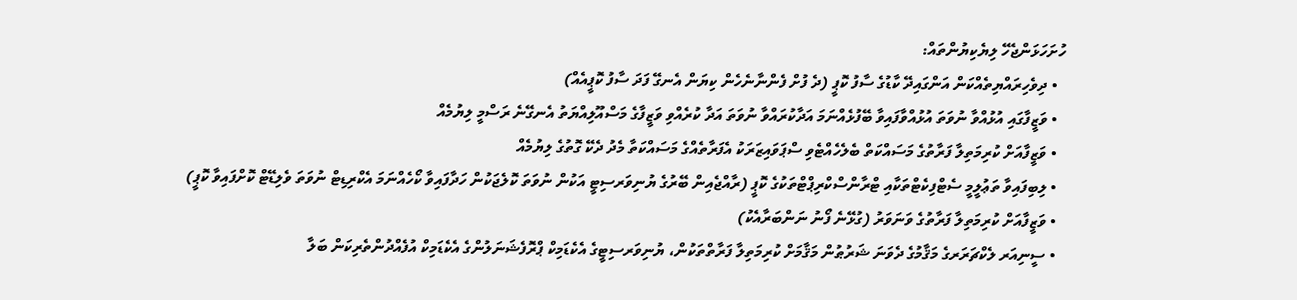ހުށަހަޅަންޖެހޭ ލިޔެކިޔުންތައް:
  • ދިވެހިރައްޔިތެއްކަން އަންގައިދޭ ކާޑުގެ ސާފު ކޮޕީ (ދެ ފުށް ފެންނާނެހެން ކިޔަން އެނގޭ ފަދަ ސާފު ކޮޕީއެއް)
  • ވަޒީފާގައި އުޅުއްވާ ނުވަތަ އުޅުއްވާފައިވާ ބޭފުޅެއްނަމަ އަދާކުރައްވާ ނުވަތަ އަދާ ކުރެއްވި ވަޒީފާގެ މަސްއޫލިއްޔަތު އެނގޭނެ ރަސްމީ ލިޔުމެއް
  • ވަޒީފާއަށް ކުރިމަތިލާ ފަރާތުގެ މަސައްކަތް ބެލެހެއްޓެވި ސްޕަވައިޒަރަކު އެފަރާތެއްގެ މަސައްކަތާ މެދު ދެކޭ ގޮތުގެ ލިޔުމެއް
  • ލިބިފައިވާ ތަޢުލީމީ ސެޓްފިކެޓްތަކާއި ޓްރާންސްކްރިޕްޓްތަކުގެ ކޮޕީ (ރާއްޖެއިން ބޭރުގެ ޔުނިވަރސިޓީ އަކުން ނުވަތަ ކޮލެޖަކުން ހަދާފައިވާ ކޯހެއްނަމަ އެކްރިޑިޓް ނުވަތަ ވެލިޑޭޓް ކޮށްފައިވާ ކޮޕީ)
  • ވަޒީފާއަށް ކުރިމަތިލާ ފަރާތުގެ ވަނަވަރު (ގުޅޭނެ ފޯނު ނަންބަރާއެކު)
  • ސީނިއަރ ލެކްޗަރަރގެ މަޤާމުގެ ދެވަނަ ޝަރުޠުން މަޤާމަށް ކުރިމަތިލާ ފަރާތްތަކުން، ޔުނިވަރސިޓީގެ އެކެޑަމިކް ޕްރޮފެޝަނަލުންގެ އެކެޑަމިކް އުފެއްދުންތެރިކަން ބަލާ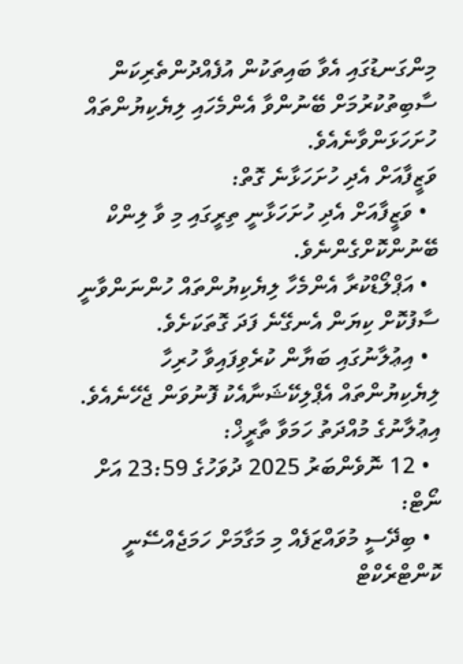މިންގަނޑުގައި އެވާ ބައިތަކުން އުފެއްދުންތެރިކަން ސާބިތުކުރުމަށް ބޭނުންވާ އެންމެހައި ލިޔެކިޔުންތައް ހުށަހަޅަންވާނެއެވެ.
ވަޒީފާއަށް އެދި ހުށަހަޅާނެ ގޮތް:
  • ވަޒީފާއަށް އެދި ހުށަހަޅާނީ ތިރީގައި މި ވާ ލިންކް ބޭނުންކޮށްގެންނެވެ.
  • އަޕްލޯޑްކުރާ އެންމެހާ ލިޔެކިޔުންތައް ހުންނަންވާނީ ސާފުކޮށް ކިޔަން އެނގޭނެ ފަދަ ގޮތަކަށެވެ.
  • އިޢުލާނުގައި ބަޔާން ކުރެވިފައިވާ ހުރިހާ ލިޔެކިޔުންތައް އެޕްލިކޭޝަނާއެކު ފޮނުވަން ޖެހޭނެއެވެ.
އިޢުލާނުގެ މުއްދަތު ހަމަވާ ތާރީޚް:
  • 12 ނޮވެންބަރު 2025 ދުވަހުގެ 23:59 އަށް
ނޯޓް:
  • ބިދޭސީ މުވައްޒަފެއް މި މަގާމަށް ހަމަޖެއްސޭނީ ކޮންޓްރެކްޓް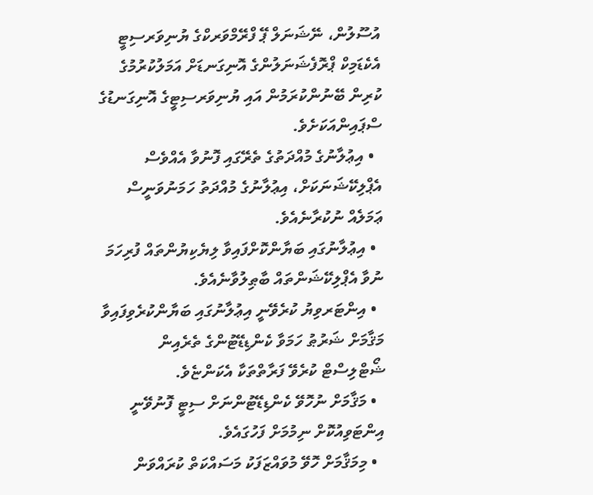އުސޫލުން، ނޭޝަނަލް ޕޭ ފްރޭމްވަރކްގެ ޔުނިވަރސިޓީ އެކެޑަމިކް ޕްރޮފެޝަނަލުންގެ އޮނިގަނޑަށް އަމަލުކުރުމުގެ ކުރިން ބޭނުންކުރަމުން އައި ޔުނިވަރސިޓީގެ އޮނިގަނޑުގެ ސްޕައިންއަކަށެވެ.
  • އިޢުލާނުގެ މުއްދަތުގެ ތެރޭގައި ފޮނުވާ އެއްވެސް އެޕްލިކޭޝަނަކަށް، އިޢުލާނުގެ މުއްދަތު ހަމަނުވަނީސް ޢަމަލެއް ނުކުރާނެއެވެ.
  • އިޢުލާނުގައި ބަޔާންކޮށްފައިވާ ލިޔެކިޔުންތައް ފުރިހަމަ ނުވާ އެޕްލިކޭޝަންތައް ބާޠިލުވާނެއެވެ.
  • އިންޓަރވިޔު ކުރެވޭނީ އިޢުލާނުގައި ބަޔާންކުރެވިފައިވާ މަޤާމަށް ޝަރުޠު ހަމަވާ ކެންޑިޑޭޓުންގެ ތެރެއިން ޝޯޓްލިސްޓް ކުރެވޭ ފަރާތްތަކާ އެކަންޏެވެ.
  • މަޤާމަށް ނުހޮވޭ ކެންޑިޑޭޓުންނަށް ސިޓީ ފޮނުވޭނީ އިންޓަވިއުކޮށް ނިމުމަށް ފަހުގައެވެ.
  • މިމަޤާމަށް ހޮވޭ މުވައްޒަފަކު މަސައްކަތް ކުރައްވަން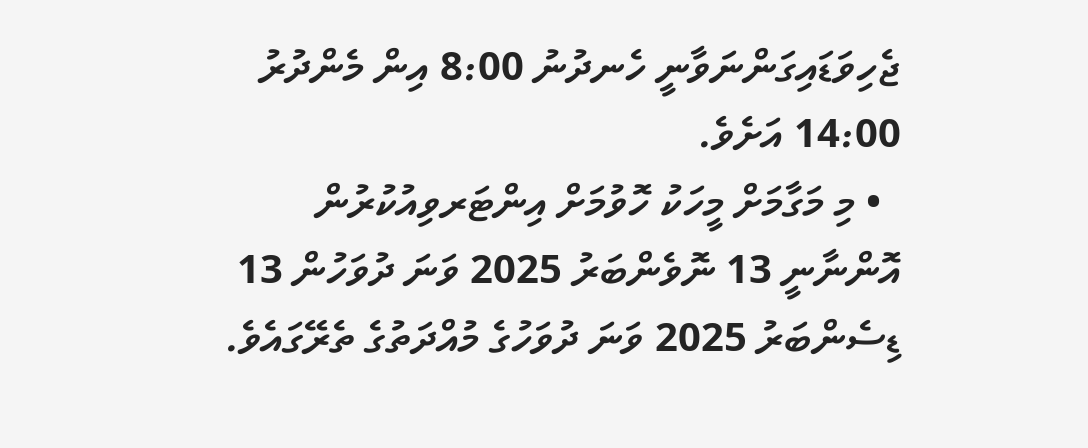ޖެހިވަޑައިގަންނަވާނީ ހެނދުނު 8:00 އިން މެންދުރު 14:00 އަށެވެ.
  • މި މަގާމަށް މީހަކު ހޮވުމަށް އިންޓަރވިއުކުރުން އޮންނާނީ 13 ނޮވެންބަރު 2025 ވަނަ ދުވަހުން 13 ޑިސެންބަރު 2025 ވަނަ ދުވަހުގެ މުއްދަތުގެ ތެރޭގައެވެ.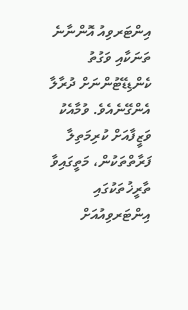އިންޓަރވިއު އޮންނާނެ ތަނަކާއި ވަގުތު ކެންޑިޑޭޓުންނަށް ދުރާލާ އެންގޭނެއެވެ. ވުމާއެކު ވަޒީފާއަށް ކުރިމަތިލާ ފަރާތްތަކުން، މަތީގައިވާ ތާރީޚުތަކުގައި އިންޓަރވިއުއަށް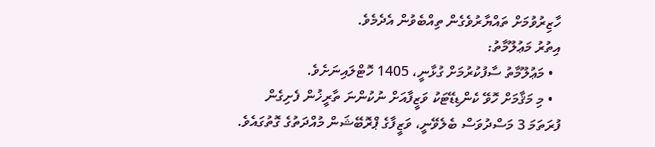ހާޒިރުވުމަށް ތައްޔާރުވެގެން ތިއްބެވުން އެދެމެވެ.
އިތުރު މަޢުލޫމާތު:
  • މަޢުލޫމާތު ސާފުކުރުމަށް ގުޅާނީ، 1405 ހޮޓްލައިނަށެވެ.
  • މި މަޤާމަށް ހޮވޭ ކެންޑިޑޭޓަކު ވަޒީފާއަށް ނުކުންނަ ތާރީޚުން ފެށިގެން ފުރަތަމަ 3 މަސްދުވަސް ބެލެވޭނީ، ވަޒީފާގެ ޕްރޮބޭޝަން މުއްދަތުގެ ގޮތުގައެވެ.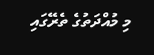މި މުއްދަތުގެ ތެރޭގައި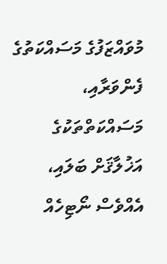މުވައްޒަފުގެ މަސައްކަތުގެ ފެންވަރާއި، މަސައްކަތްތަކުގެ އަޚުލާޤަށް ބަލައި،  އެއްވެސް ނޯޓިހެއް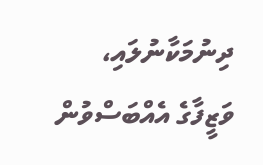ދިނުމަކާނުލައި، ވަޒީފާގެ އެއްބަސްވުން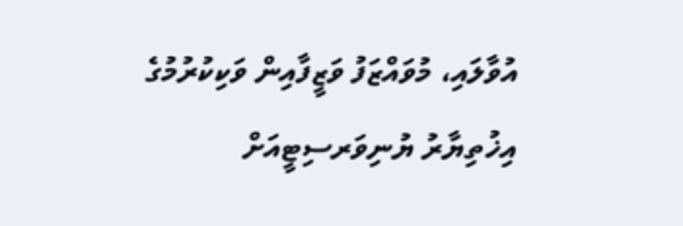އުވާލައި، މުވައްޒަފު ވަޒީފާއިން ވަކިކުރުމުގެ އިޚުތިޔާރު ޔުނިވަރސިޓީއަށް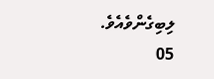ލިބިގެންވެއެވެ.
05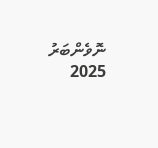ނޮވެންބަރު 2025